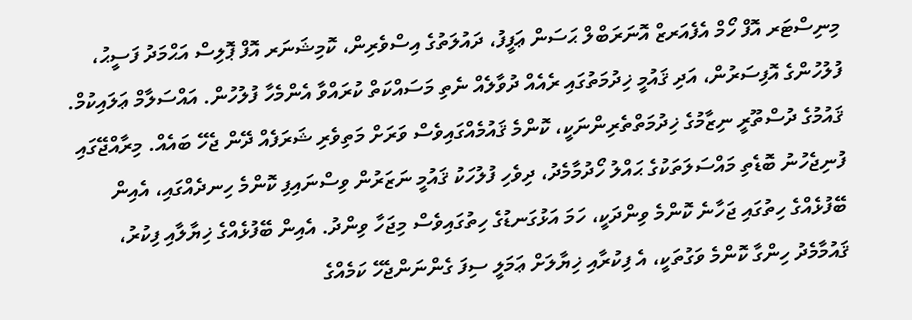މިނިސްޓަރ އޮފް ހޯމް އެފެއަރޒް އޮނަރަބްލް ޙަސަން ޢަފީފު، ދައުލަތުގެ އިސްވެރިން، ކޮމިޝަނަރ އޮފް ޕޮލިސް އަޙްމަދު ފަސީޙު، ފުލުހުންގެ އޮފިސަރުން، އަދި ޤައުމީ ޚިދުމަތުގައި ރެއެއް ދުވާލެއް ނެތި މަސައްކަތް ކުރައްވާ އެންމެހާ ފުލުހުން. އައްސަލާމް ޢަލައިކުމް.
ޤައުމުގެ ދުސްތޫރީ ނިޒާމުގެ ޚިދުމަތްތެރިންނަކީ، ކޮންމެ ޤައުމެއްގައިވެސް ވަރަށް މަތިވެރި ޝަރަފެއް ދޭން ޖެހޭ ބައެއް. މިރާއްޖޭގައި ފުނިޖެހުނު ބޮޑެތި މައްސަލަތަކުގެ ޙައްލު ހޯދުމާމެދު، ދިވެހި ފުލުހަކު ޤައުމީ ނަޒަރުން ވިސްނައިފި ކޮންމެ ހިނދެއްގައި، އެއިން ބޭފުޅެއްގެ ހިތުގައި ޖަހާނެ ކޮންމެ ވިންދަކީ، ހަމަ އަޅުގަނޑުގެ ހިތުގައިވެސް މިޖަހާ ވިންދު. އެއިން ބޭފުޅެއްގެ ޚިޔާލާއި ފިކުރު، ޤައުމާމެދު ހިންގާ ކޮންމެ ވަގުތަކީ، އެ ފިކުރާއި ޚިޔާލަށް ޢަމަލީ ސިފަ ގެންނަންޖެހޭ ކަމެއްގެ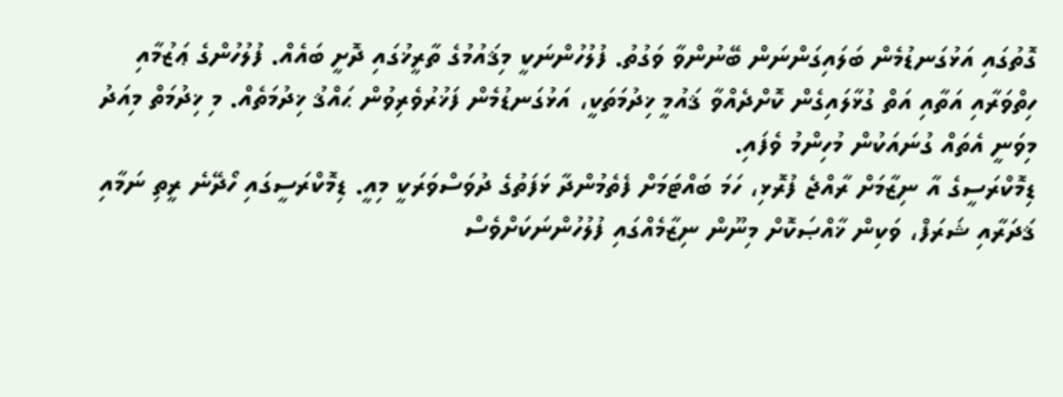ގޮތުގައި އަޅުގަނޑުމެން ބަލައިގަންނަން ބޭނުންވާ ވަގުތު. ފުލުހުންނަކީ މިޤައުމުގެ ތާރީޚުގައި ދޮށީ ބައެއް. ފުލުހުންގެ ޢަޒުމާއި ހިތްވަރާއި އަތާއި އަތް ގުޅާލައިގެން ކޮށްދެއްވާ ޤައުމީ ޚިދުމަތަކީ، އަޅުގަނޑުމެން ފަޚުރުވެރިވުން ޙައްޤު ޚިދުމަތެއް. މި ޚިދުމަތް މިއަދު މިވަނީ އެތައް ގުނައަކުން މުހިންމު ވެފައި.
ޑިމޮކްރަސީގެ އާ ނިޒާމަށް ރާއްޖެ ފުރޮޅި، ހަމަ ބައްޓަމަށް ފެތެމުންދާ ޅަފަތުގެ ދުވަސްވަރަކީ މިއީ. ޑިމޮކްރަސީގައި ހޯދޭނެ ރީތި ނަމާއި ޤަދަރާއި ޝަރަފް، ވަކިން ޚާއްޞަކޮށް މިނޫން ނިޒާމެއްގައި ފުލުހުންނަކަށްވެސް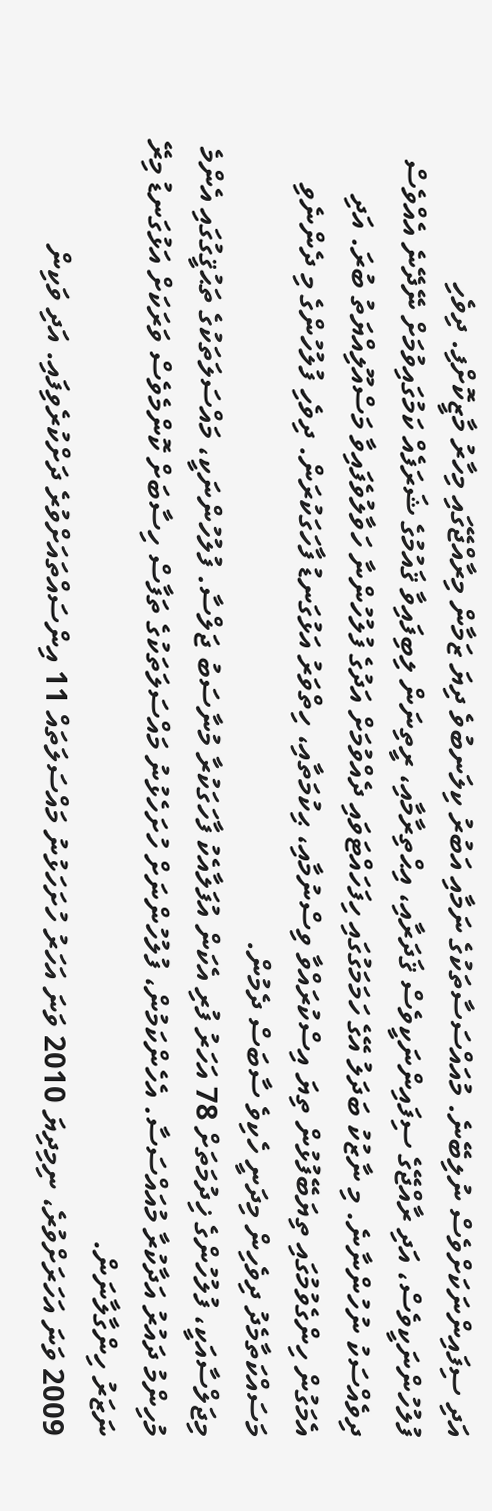އަދި ސިފައިންނަކަށްވެސް ނުލިބޭނެ. މުއައްސަސާތަކުގެ ނަމާއި އަބުރު ކިލަނބުވެ ދިޔަ ޒަމާން މިރާއްޖޭގައި މިހާރު މާޒީކޮށްފި. ދިވެހި ފުލުހުންނަކީވެސް، އަދި ރާއްޖޭގެ ސިފައިންނަކީވެސް ޤަދަރާއި، އިޙްތިރާމާއި، ރީތިނަން ލިބިފައިވާ ޤައުމުގެ ޝަރަފެއް ކަމުގައިވުމަށް ނޭދޭނެ އެއްވެސް ދިވެއްސަކު ނުހުންނާނެ. މި ނާޒުކު ބަދަލު އޭގެ ހަމަމަގުގައި ހިފަހައްޓަވައި ދެއްވުމަށް އަދުގެ ފުލުހުންނާ ހަވާލުވެފައިވާ މަސްއޫލިއްޔަތު ބުރަ. އަދި އެމަގުން ހިންގެވުމުގައި ތިޔަބޭފުޅުން ތިޔަ އިސްކުރައްވާ ވިސްނުމާއި، ޙިކުމަތާއި، ހިތްވަރު އަޅުގަނޑު ފާހަގަކުރަން. ދިވެހި ފުލުހުންގެ މި ދެންނެވި މަސައްކަތާމެދު ދިވެހިން މިދަނީ ހެކިވެ ސާބަސް ދެމުން.
މިޖަލްސާއަކީ، ފުލުހުންގެ ޚިދުމަތަށް 78 އަހަރު ފުރި އެކަން އުފަލާއެކު ފާހަގަކުރާ މުނާސަބު ޖަލްސާ. ފުލުހުންނަކީ، މައްސަލަތަކުގެ ތަޙުޤީގުގައި އެންމެ މުހިންމު ދައުރު އަދާކުރާ މުއައްސަސާ. އެހެންކަމުން، ފުލުހުންނަށް ހުށަހެޅުނު މައްސަލަތަކުގެ ތަފާސް ހިސާބަށް ކޮންމެވެސް ވަރަކަށް އަޅުގަނޑު މިރޭ ނަޒަރު ހިންގާލާނަން.
2009 ވަނަ އަހަރަށްވުރެ، ނިމިދިޔަ 2010 ވަނަ އަހަރު ހުށަހަޅުނު މައްސަލަތައް 11 އިންސައްތައަށްވުރެ ދަށްކުރެވިފައި. އަދި ވަކިން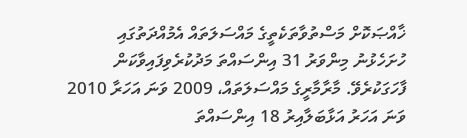ޚާއްޞަކޮށް މަސްތުވާތަކެތީގެ މައްސަލަތައް އެމުއްދަތުގައި ހުށަހެޅުނު މިންވަރު 31 އިންސައްތަ މަދުކުރެވިފައިވާކަން ފާހަގަކުރެވޭ. މާރާމާރީގެ މައްސަލަތައް، 2009 ވަނަ އަހަރާ 2010 ވަނަ އަހަރު އަޅާބަލާއިރު 18 އިންސައްތަ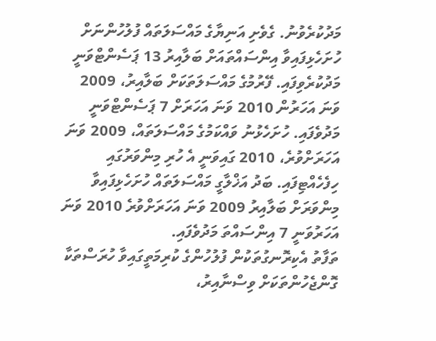މަދުކުރެވުނު. ގެވެށި އަނިޔާގެ މައްސަލަތައް ފުލުހުންނަށް ހުށަހެޅިފައިވާ އިންސައްތައަށް ބަލާއިރު 13 ޕަސެންޓްވަނީ މަދުކުރެވިފައި. ފޭރުމުގެ މައްސަލަތަކަށް ބަލާއިރު، 2009 ވަނަ އަހަރުން 2010 ވަނަ އަހަރަށް 7 ޕަސެންޓްވަނީ މަދުވެފައި. ހުށަހެޅުނު ވައްކަމުގެ މައްސަލަތައް، 2009 ވަނަ އަހަރަށްވުރެ، 2010 ގައިވަނީ އެ ހުރި މިންވަރުގައި ހިފެހެއްޓިފައި. ބަދު އަޚްލާގީ މައްސަލަތައް ހުށަހެޅިފައިވާ މިންވަރަށް ބަލާއިރު 2009 ވަނަ އަހަރަށްވުރެ 2010 ވަނަ އަހަރުވަނީ 7 އިންސައްތަ މަދުވެފައި.
ތަފާތު އެކިރޮނގުތަކުން ފުލުހުންގެ ކުރިމަތީގައިވާ ހުރަސްތަކާ ގޮންޖެހުންތަކަށް ވިސްނާއިރު،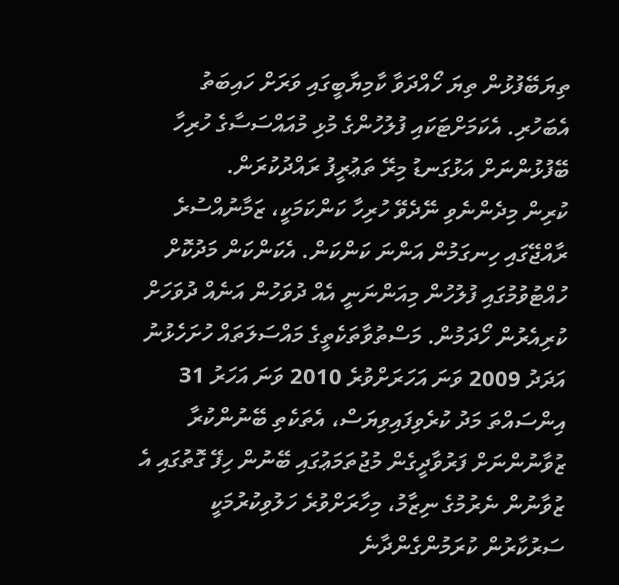ތިޔަބޭފުޅުން ތިޔަ ހޯއްދަވާ ކާމިޔާބީގައި ވަރަށް ހައިބަތު އެބަހުރި. އެކަމަށްޓަކައި ފުލުހުންގެ މުޅި މުއައްސަސާގެ ހުރިހާ ބޭފުޅުންނަށް އަޅުގަނޑު މިރޭ ތަޢުރީފު ރައްދުކުރަން.
ކުރިން މިދެންނެވި ނޭދެވޭ ހުރިހާ ކަންކަމަކީ، ޒަމާނުއްސުރެ ރާއްޖޭގައި ހިނގަމުން އަންނަ ކަންކަން. އެކަންކަން މަދުކޮށް ހުއްޓުވުމުގައި ފުލުހުން މިއަންނަނީ އެއް ދުވަހުން އަނެއް ދުވަހަށް ކުރިއެރުން ހޯދަމުން. މަސްތުވާތަކެތީގެ މައްސަލަތައް ހުށަހެޅުނު އަދަދު 2009 ވަނަ އަހަރަށްވުރެ 2010 ވަނަ އަހަރު 31 އިންސައްތަ މަދު ކުރެވިފައިވިޔަސް، އެތަކެތި ބޭނުންކުރާ ޒުވާނުންނަށް ފަރުވާދީގެން މުޖުތަމަޢުގައި ބޭނުން ހިފޭ ގޮތުގައި އެ ޒުވާނުން ނެރުމުގެ ނިޒާމު، މިހާރަށްވުރެ ހަލުވިކުރުމަކީ ސަރުކާރުން ކުރަމުންގެންދާނެ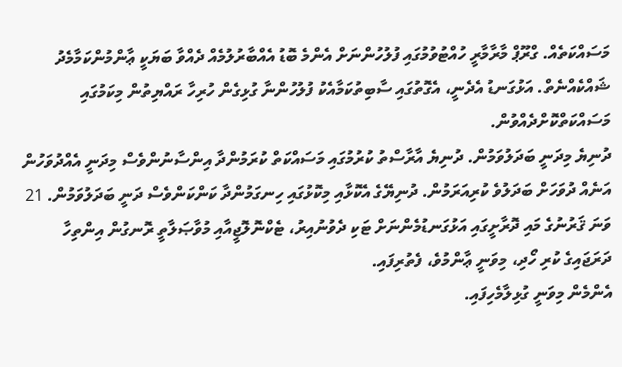މަސައްކަތެއް. ގްރޫޕް މާރާމާރީ ހުއްޓުވުމުގައި ފުލުހުންނަށް އެންމެ ބޮޑު އެއްބާރުލުމެއް ދެއްވާ ބަޔަކީ ޢާންމުންކަމާމެދު ޝައްކެއްނެތް. އަޅުގަނޑު އެދެނީ، އެގޮތުގައި ސާބިތުކަމާއެކު ފުލުހުންނާ ގުޅިގެން ހުރިހާ ރައްޔިތުން މިކަމުގައި މަސައްކަތްކޮށްދެއްވުން.
ދުނިޔެ މިދަނީ ބަދަލުވަމުން. ދުނިޔެ އާރާސްތު ކުރުމުގައި މަސައްކަތް ކުރަމުންދާ އިންސާނުންވެސް މިދަނީ އެއްދުވަހުން އަނެއް ދުވަހަށް ބަދަލުވެ ކުރިއަރަމުން. ދުނިޔޭގެ އެކޮޅާއި މިކޮޅުގައި ހިނގަމުންދާ ކަންކަންވެސް ދަނީ ބަދަލުވަމުން. 21 ވަނަ ޤަރުނުގެ މައި ދޮރާށީގައި އަޅުގަނޑުމެންނަށް ޓަކި ދެވުނުއިރު، ޓެކްނޮލޮޖީއާއި މުވާޞަލާތީ ރޮނގުން އިންތިހާ ދަރަޖައިގެ ކުރި ހޯދި، މިވަނީ ޢާންމުވެ، ފެތުރިފައި.
އެންމެން މިވަނީ ގުޅިލާމެހިފައި.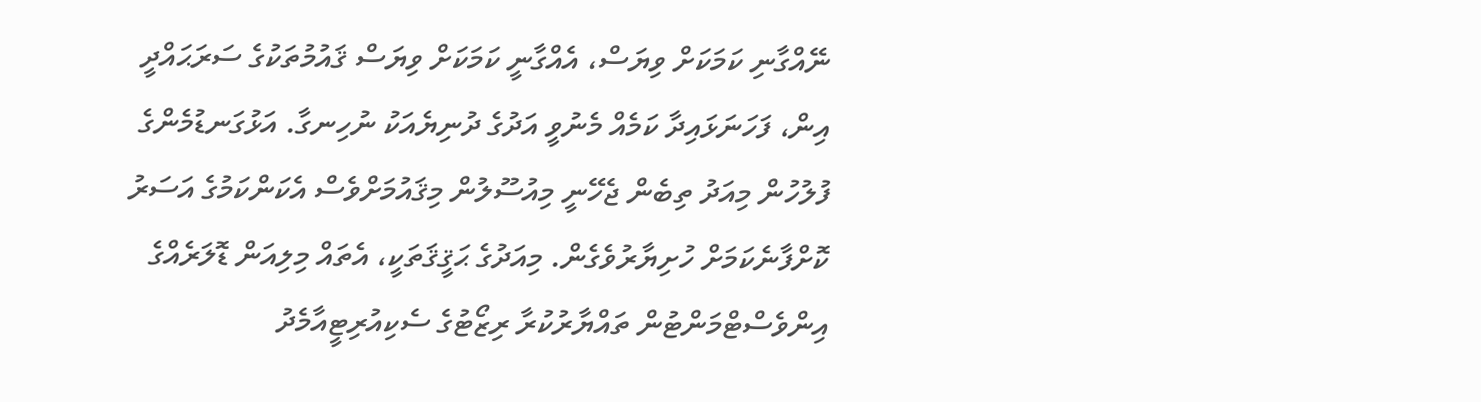ނޭއްގާނި ކަމަކަށް ވިޔަސް، އެއްގާނީ ކަމަކަށް ވިޔަސް ޤައުމުތަކުގެ ސަރަޙައްދީ އިން، ފަހަނަޅައިދާ ކަމެއް މެނުވީ އަދުގެ ދުނިޔެއަކު ނުހިނގާ. އަޅުގަނޑުމެންގެ ފުލުހުން މިއަދު ތިބެން ޖެހޭނީ މިއުސޫލުން މިޤައުމަށްވެސް އެކަންކަމުގެ އަސަރު ކޮށްފާނެކަމަށް ހުށިޔާރުވެގެން. މިއަދުގެ ޙަޤީޤަތަކީ، އެތައް މިލިއަން ޑޮލަރެއްގެ އިންވެސްޓްމަންޓުން ތައްޔާރުކުރާ ރިޒޯޓުގެ ސެކިއުރިޓީއާމެދު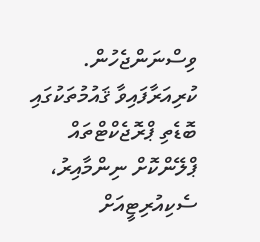ވިސްނަންޖެހުން. ކުރިއަރާފައިވާ ޤައުމުތަކުގައި ބޮޑެތި ޕްރޮޖެކްޓްތައް ޕްލޭންކޮށް ނިންމާއިރު، ސެކިއުރިޓީއަށް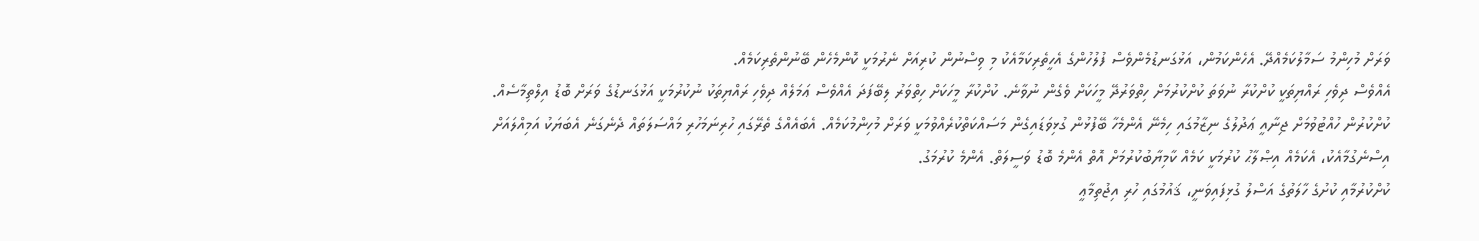ވަރަށް މުހިންމު ސަމާލުކަމެއްދޭ. އެހެންކަމުން، އަޅުގަނޑުމެންވެސް ފުލުހުންގެ އެހީތެރިކަމާއެކު މި ވިސްނުން ކުރިއަށް ނެރުމަކީ ކޮންމެހެން ބޭނުންތެރިކަމެއް.
އެއްވެސް ދިވެހި ރައްޔިތަކީ ކުށްކުރާ ނުވަތަ ކުށްކުރުމަށް ހިތްވަރުދޭ މީހަކަށް ވެގެން ނުވާނެ. ކުށްކުރާ މީހަކަށް ހިތްވަރު ލިބޭފަދަ އެއްވެސް ޢަމަލެއް ދިވެހި ރައްޔިތަކު ނުކުރުމަކީ އަޅުގަނޑުގެ ވަރަށް ބޮޑު އިލްތިމާސެއް. ކުށްކުރުން ހުއްޓުވުމަށް ޖިނާއީ ޢަދުލުގެ ނިޒާމުގައި ހިމެނޭ އެންމެހާ ބޭފުޅުން ގުޅިވަޑައިގެން މަސައްކަތްކުރެއްވުމަކީ ވަރަށް މުހިންމުކަމެއް. އެބައެއްގެ ތެރޭގައި ހުރިނަމަހުރި މައްސަލަތައް ދެނެގަނެ އެބަޔަކު އަމިއްލައަށް އިސްނެގުމާއެކު، އެކަމެއް އިޞްލާޙު ކުރުމަކީ ކަމެއް ކާމިޔާބުކުރުމަށް އޮތް އެންމެ ބޮޑު ވަސީލަތް. އެންމެ ކުރުމަގު.
ކުށްކުރުމާއި ކުށުގެ ހާލަތުގެ އަސްލު ގުޅިފައިވަނީ، ޤައުމުގައި ހުރި އިޖުތިމާޢީ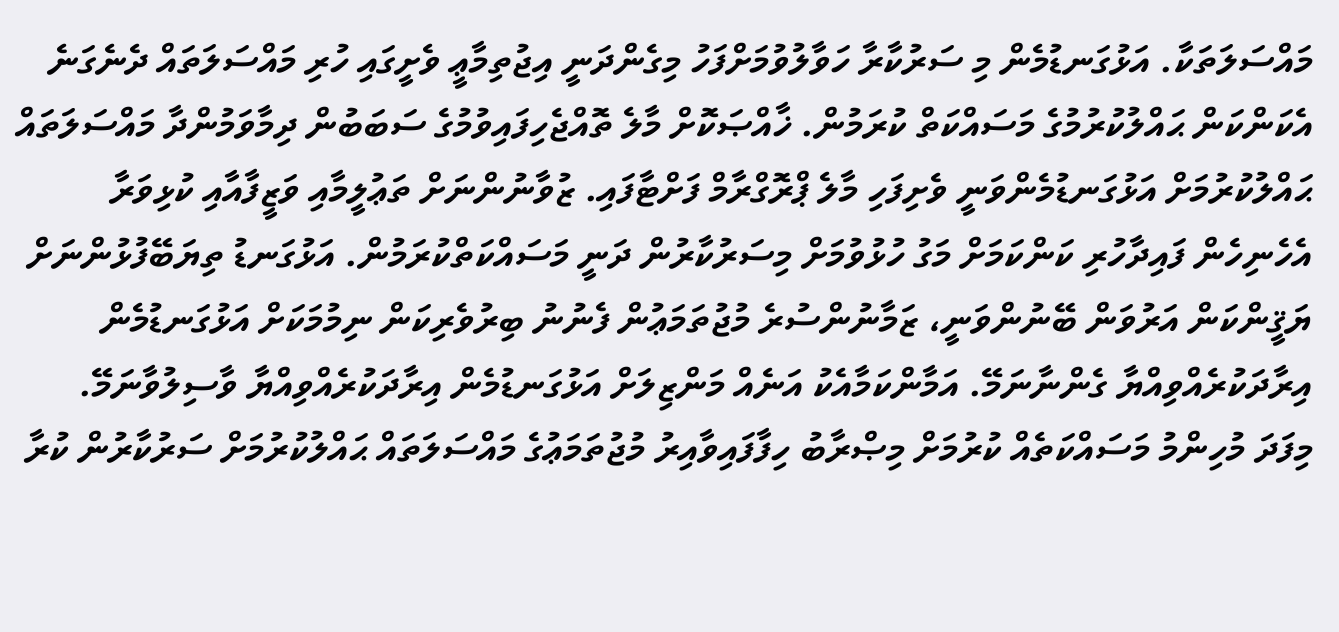މައްސަލަތަކާ. އަޅުގަނޑުމެން މި ސަރުކާރާ ހަވާލުވުމަށްފަހު މިގެންދަނީ އިޖުތިމާޢީ ވެށީގައި ހުރި މައްސަލަތައް ދެނެގަނެ އެކަންކަން ޙައްލުކުރުމުގެ މަސައްކަތް ކުރަމުން. ޚާއްޞަކޮށް މާލެ ތޮއްޖެހިފައިވުމުގެ ސަބަބުން ދިމާވަމުންދާ މައްސަލަތައް ޙައްލުކުރުމަށް އަޅުގަނޑުމެންވަނީ ވެށިފަހި މާލެ ޕްރޮގްރާމް ފަށްޓާފައި. ޒުވާނުންނަށް ތަޢުލީމާއި ވަޒީފާއާއި ކުޅިވަރާ އެހެނިހެން ފައިދާހުރި ކަންކަމަށް މަގު ހުޅުވުމަށް މިސަރުކާރުން ދަނީ މަސައްކަތްކުރަމުން. އަޅުގަނޑު ތިޔަބޭފުޅުންނަށް ޔަޤީންކަން އަރުވަން ބޭނުންވަނީ، ޒަމާނުންސުރެ މުޖުތަމަޢުން ފެނުނު ބިރުވެރިކަން ނިމުމަކަށް އަޅުގަނޑުމެން އިރާދަކުރެއްވިއްޔާ ގެންނާނަމޭ. އަމާންކަމާއެކު އަނެއް މަންޒިލަށް އަޅުގަނޑުމެން އިރާދަކުރެއްވިއްޔާ ވާސިލުވާނަމޭ.
މިފަދަ މުހިންމު މަސައްކަތެއް ކުރުމަށް މިޞްރާބު ހިފާފައިވާއިރު މުޖުތަމަޢުގެ މައްސަލަތައް ޙައްލުކުރުމަށް ސަރުކާރުން ކުރާ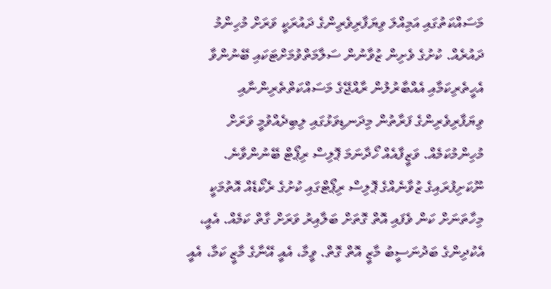މަސައްކަތުގައި އަމިއްލަ ވިޔަފާރިވެރިންގެ ދައުރަކީ ވަރަށް މުހިންމު ދައުރެއް. ކުށުގެ ވެށިން ޒުވާނުން ސަލާމަތްވުމަށްޓަކައި ބޭނުންވާ އެހީތެރިކަމާއި އެއްބާރުލުން ރާއްޖޭގެ މަސައްކަތްތެރިންނާއި ވިޔަފާރިވެރިންގެ ފަރާތުން މިދަނޑިވަޅުގައި ލިބިދެއްވުމީ ވަރަށް މުހިންމުކަމެއް. ވަޒީފާއެއް ހޯދާނަމަ ޕޮލިސް ރިޕޯޓް ބޭނުންވާނެ. ނޫކަށިފުރައިގެ ޒުވާނެއްގެ ޕޮލިސް ރިޕޯޓްގައި ކުށުގެ ރެކޯޑެއް އޮތުމަކީ މިހާތަނަށް ކަން ވެފައި އޮތް ގޮތަށް ބަލާއިރު ވަރަށް ގާތް ކަމެއް. އެއީ، އެކުދިންގެ ބަދުނަސީބު މާޒީ އޮތް ގޮތް. ވީމާ، އެއީ އޭނާގެ މާޒީ ކަމާ، އެއީ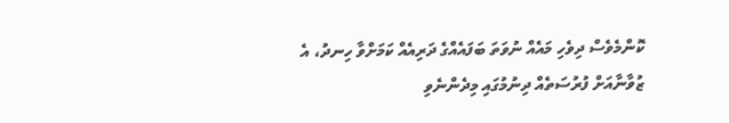ކޮންމެވެސް ދިވެހި މައެއް ނުވަތަ ބަފައެއްގެ ދަރިއެއް ކަމަށްވާ ހިނދު، އެ ޒުވާނާއަށް ފުރުސަތެއް ދިނުމުގައި މިދެންނެވި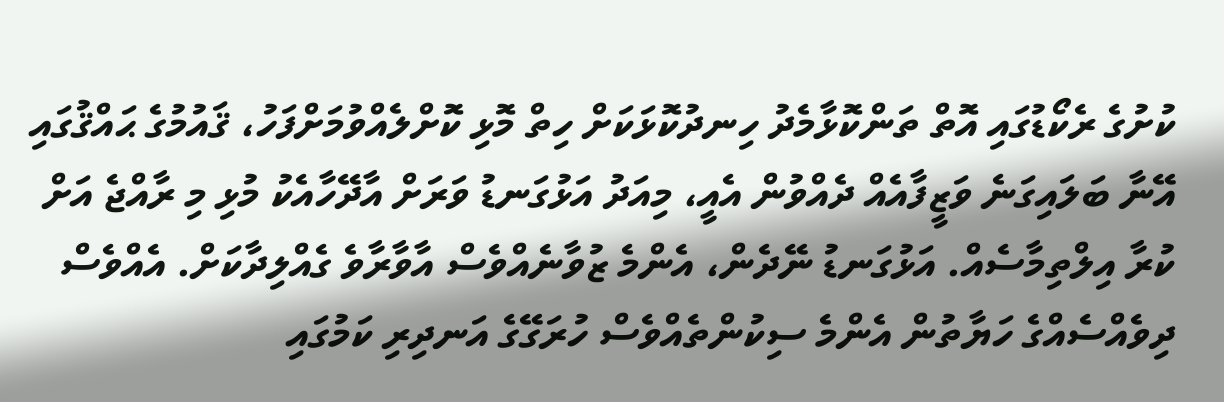ކުށުގެ ރެކޯޑުގައި އޮތް ތަންކޮޅާމެދު ހިނދުކޮޅަކަށް ހިތް މޮޅި ކޮށްލެއްވުމަށްފަހު، ޤައުމުގެ ޙައްޤުގައި އޭނާ ބަލައިގަނެ ވަޒީފާއެއް ދެއްވުން އެއީ، މިއަދު އަޅުގަނޑު ވަރަށް އާދޭހާއެކު މުޅި މި ރާއްޖެ އަށް ކުރާ އިލްތިމާސެއް. އަޅުގަނޑު ނޭދެން، އެންމެ ޒުވާނެއްވެސް އާވާރާވެ ގެއްލިދާކަށް. އެއްވެސް ދިވެއްސެއްގެ ހަޔާތުން އެންމެ ސިކުންތެއްވެސް ހުރަގޭގެ އަނދިރި ކަމުގައި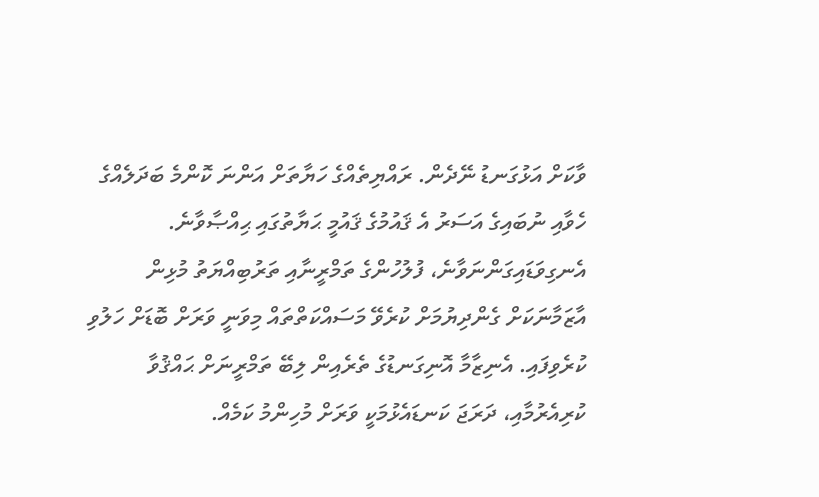ވާކަށް އަޅުގަނޑު ނޭދެން. ރައްޔިތެއްގެ ހަޔާތަށް އަންނަ ކޮންމެ ބަދަލެއްގެ ހެވާއި ނުބައިގެ އަސަރު އެ ޤައުމުގެ ޤައުމީ ޙަޔާތުގައި ޙިއްޞާވާނެ.
އެނގިވަޑައިގަންނަވާނެ، ފުލުހުންގެ ތަމްރީނާއި ތަރުބިއްޔަތު މުޅިން އާޒަމާނަކަށް ގެންދިޔުމަށް ކުރެވޭ މަސައްކަތްތައް މިވަނީ ވަރަށް ބޮޑަށް ހަލުވި ކުރެވިފައި. އެނިޒާމާ އޮނިގަނޑުގެ ތެރެއިން ލިބޭ ތަމްރީނަށް ޙައްޤުވާ ކުރިއެރުމާއި، ދަރަޖަ ކަނޑައެޅުމަކީ ވަރަށް މުހިންމު ކަމެއް.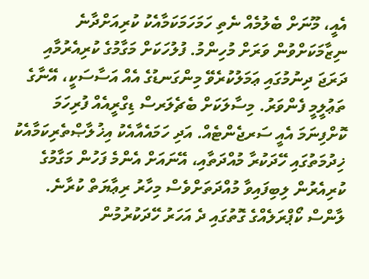އެއީ، މޫނަށް ބެލުމެއް ނެތި ހަމަހަމަކަމާއެކު ކުރިއަށްދާނެ ނިޒާމަކަށްވުން ވަރަށް މުހިންމު. ފުލުހަކަށް މަގާމުގެ ކުރިއެރުމާއި ދަރަޖަ ދިނުމުގައި ޢަމަލުކުރެވޭ މިންގަނޑުގެ އެއް އަސާސަކީ، އޭނާގެ ތަޢުލީމީ ފެންވަރު. މިސާލަކަށް ބެޗެލަރސް ޑިގްރީއެއް ފުރިހަމަ ކޮށްފިނަމަ އެއީ ސަރޖެންޓެއް. އަދި ހަމައެއާއެކު އިޚުލާޞްތެރިކަމާއެކު ޚިދުމަތުގައި ހޭދަކުރާ މުއްދަތާއި، އޭނައަށް އެންމެ ފަހުން މަގާމުގެ ކުރިއެރުން ލިބިފައިވާ މުއްދަތަށްވެސް މިހާރު ރިޢާޔަތް ކުރާނެ. ލާންސް ކޯޕްރަލެއްގެ ގޮތުގައި ދެ އަހަރު ހޭދަކުރުމުން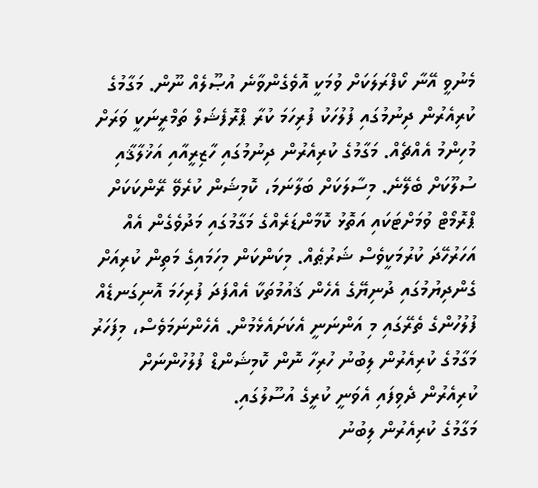މެނުވީ އޭނާ ކޯފްރަލަކަށް ވުމަކީ އޮވެގެންވާނެ އުޞޫލެއް ނޫން. މަގާމުގެ ކުރިއެރުން ދިނުމުގައި ފުލުހަކު ފުރިހަމަ ކުރާ ޕްރޮފެޝަލް ތަމްރީނަކީ ވަރަށް މުހިންމު އެއްޗެއް. މަގާމުގެ ކުރިއެރުން ދިނުމުގައި ހާޒިރީއާއި އަޚުލާޤާއި ސުލޫކަށް ބެލޭނެ. މިސާލަކަށް ބަލާނަމަ، ކޮމިޝަން ކުރެވޭ ރޭންކަކަށް ޕްރޮމޯޓް ވުމަށްޓަކައި އަތޮޅު ކޮމާންޑަރެއްގެ މަގާމުގައި މަދުވެގެން އެއް އަހަރުހޭދަ ކުރުމަކީވެސް ޝަރުޠެއް. މިކަންކަން މިހަމައިގެ މަތިން ކުރިއަށް ގެންދިޔުމުގައި ދުނިޔޭގެ އެހެން ޤައުމުތަކާ އެއްފަދަ ފުރިހަމަ އޮނިގަނޑެއް ފުލުހުންގެ ތެރޭގައި މި އަންނަނީ އެކަށައެޅެމުން. އެހެންނަމަވެސް، މިފަހަރު މަގާމުގެ ކުރިއެރުން ލިބުނު ހުރިހާ ނޮން ކޮމިޝަންޑް ފުލުހުންނަށް ކުރިއެރުން ދެވިފައި އެވަނީ ކުރީގެ އުސޫލުގައި.
މަގާމުގެ ކުރިއެރުން ލިބުނު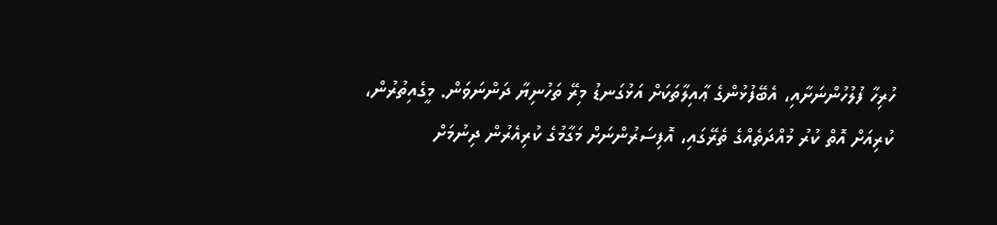ހުރިހާ ފުލުހުންނަށާއި، އެބޭފުޅުންގެ ޢާއިލާތަކަށް އަޅުގަނޑު މިރޭ ތަހުނިޔާ ދަންނަވަން. މީގެއިތުރުން، ކުރިއަށް އޮތް ކުރު މުއްދަތެއްގެ ތެރޭގައި، އޮފިސަރުންނަށް މަގާމުގެ ކުރިއެރުން ދިނުމަށް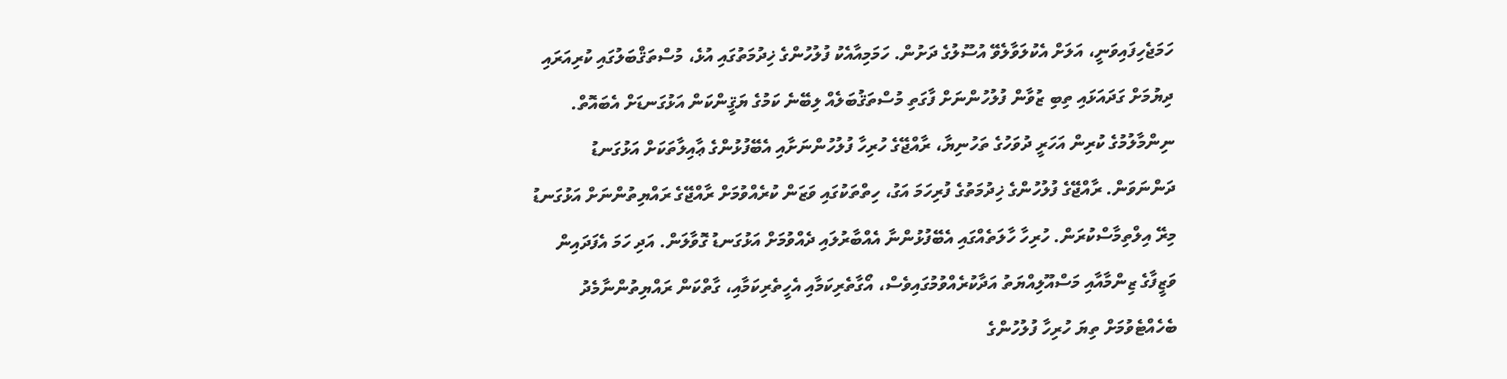ހަމަޖެހިފައިވަނީ، އަލަށް އެކުލަވާލެވޭ އުސޫލުގެ ދަށުން. ހަމަމިއާއެކު ފުލުހުންގެ ޚިދުމަތުގައި އުޅެ، މުސްތަޤްބަލުގައި ކުރިއަރައި ދިޔުމަށް ގަދައަޅައި ތިބި ޒުވާން ފުލުހުންނަށް ފާގަތި މުސްތަޤުބަލެއް ލިބޭނެ ކަމުގެ ޔަޤީންކަން އަޅުގަނޑަށް އެބައޮތް.
ނިންމާލުމުގެ ކުރިން އަހަރީ ދުވަހުގެ ތަހުނިޔާ، ރާއްޖޭގެ ހުރިހާ ފުލުހުންނަށާއި އެބޭފުޅުންގެ ޢާއިލާތަކަށް އަޅުގަނޑު ދަންނަވަން. ރާއްޖޭގެ ފުލުހުންގެ ޚިދުމަތުގެ ފުރިހަމަ އަގު، ހިތްތަކުގައި ވަޒަން ކުރެއްވުމަށް ރާއްޖޭގެ ރައްޔިތުންނަށް އަޅުގަނޑު މިރޭ އިލްތިމާސްކުރަން. ހުރިހާ ހާލަތެއްގައި އެބޭފުޅުންނާ އެއްބާރުލައި ދެއްވުމަށް އަޅުގަނޑު ގޮވާލަން. އަދި ހަމަ އެފަދައިން ވަޒީފާގެ ޒިންމާއާއި މަސްއޫލިއްޔަތު އަދާކުރެއްވުމުގައިވެސް، އޯގާތެރިކަމާއި އެހީތެރިކަމާއި، ގާތްކަން ރައްޔިތުންނާމެދު ބެހެއްޓެވުމަށް ތިޔަ ހުރިހާ ފުލުހުންގެ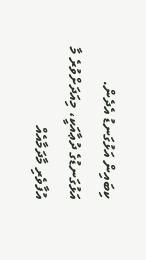ކިބައިން އަޅުގަނޑު އެދެން.
އަޅުގަނޑުގެ ދުޢާއަކީ، މިއަދަށްވުރެ މާ އުފާވެރި މާދަމާއެއް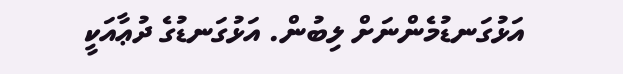އަޅުގަނޑުމެންނަށް ލިބުން. އަޅުގަނޑުގެ ދުޢާއަކީ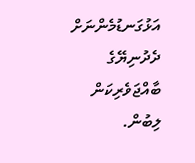އަޅުގަނޑުމެންނަށް ދެދުނިޔޭގެ ބާއްޖަވެރިކަން ލިބުން.